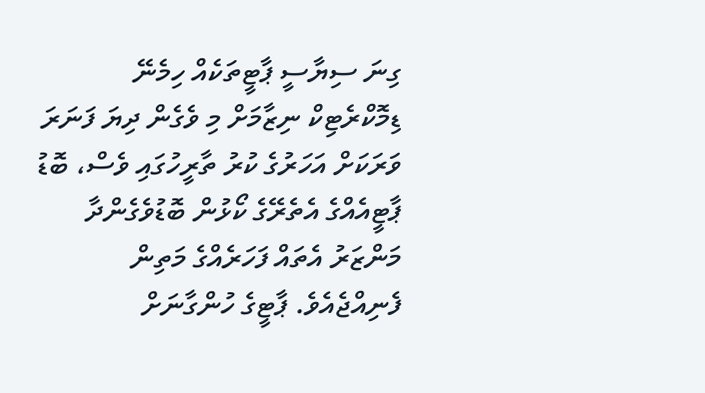ގިނަ ސިޔާސީ ޕާޓީތަކެއް ހިމެނޭ ޑިމޮކްރެޓިކް ނިޒާމަށް މި ވެގެން ދިޔަ ފަނަރަ ވަރަކަށް އަހަރުގެ ކުރު ތާރީހުގައި ވެސް، ބޮޑު ޕާޓީއެއްގެ އެތެރޭގެ ކޯޅުން ބޮޑުވެގެންދާ މަންޒަރު އެތައް ފަހަރެއްގެ މަތިން ފެނިއްޖެއެވެ. ޕާޓީގެ ހުންގާނަށް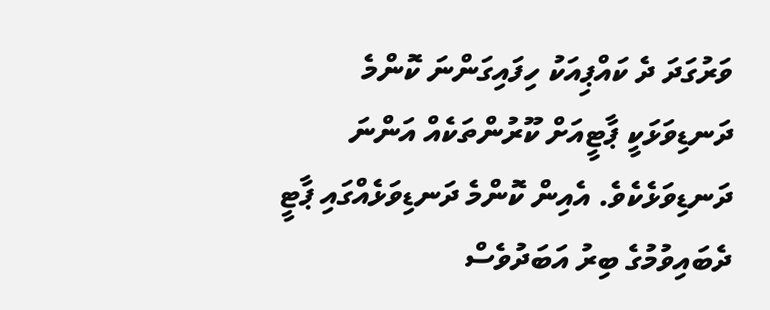ވަރުގަދަ ދެ ކައްޕިއަކު ހިފައިގަންނަ ކޮންމެ ދަނޑިވަޅަކީ ޕާޓީއަށް ކޫރުންތަކެއް އަންނަ ދަނޑިވަޅެކެވެ. އެއިން ކޮންމެ ދަނޑިވަޅެއްގައި ޕާޓީ ދެބައިވުމުގެ ބިރު އަބަދުވެސް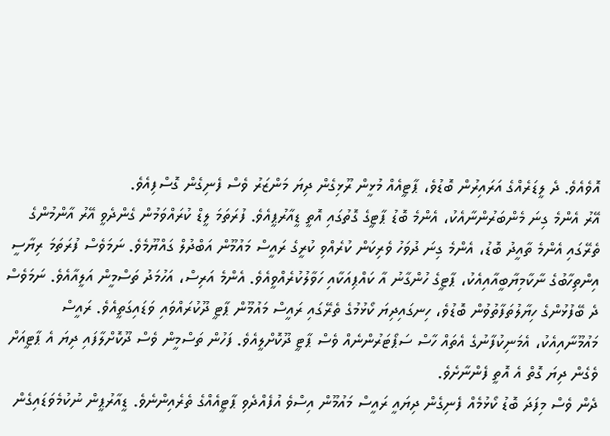އޮވެއެވެ. ދެ ލީޑަރެއްގެ އަރައިރުން ބޮޑުވެ، ޕާޓީއެއް މުޅީން ރޫޅިގެން ދިޔަ މަންޒަރު ވެސް ފެނިގެން ގޮސްފިއެވެ.
އޭރު އެންމެ ގިނަ މެންބަރުންނާއެކު، އެންމެ ބޮޑު ޕާޓީގެ ގޮތުގައި އޮތީ ޑީއާރުޕީއެވެ. ފުރަތަމަ ލީޑް ކުރައްވަމުން ގެންދެވީ އޭރު އާންމުންގެ ތެރޭގައި އެންމެ ތާއީދު ބޮޑު، އެންމެ ގިނަ ދުވަހު ވެރިކަން ކުރެއްވި ކުރީގެ ރައީސް މައުމޫން އަބްދުލް ގައްޔޫމެވެ. ނަމަވެސް ފުރަތަމަ ރިޔާސީ އިންތިހާބުގެ ނާކާމިޔާބީއާއިއެކު، ޕާޓީގެ ހުންގާނު އާ ކައްޕިއަކާއި ހަވާލުކުރެއްވީއެވެ. އެންމެ އަރިސް، އަހުމަދު ތަސްމީން އަލީއާއެވެ. ނަމަވެސް ދެ ބޭފުޅުންގެ ހިޔާލުތަފާތުވުން ބޮޑުވެ، ހިނގައިދިޔަ ކޯޅުމުގެ ތެރޭގައި ރައީސް މައުމޫން ޕާޓީ ދޫކުރައްވައި ވަޑައިގަތީއެވެ. ރައީސް މައުމޫނާއިއެކު، އެމަނިކުފާނުގެ އެތައް ހާސް ސަޕޯޓަރުންނެއް ވެސް ޕާޓީ ދޫކޮށްލީއެވެ. ފަހުން ތަސްމީން ވެސް ދޫކޮށްލާފައި ދިޔަ އެ ޕާޓީއަށް ވެގެން ދިޔަ ގޮތް އެ އޮތީ ފެންނާށެވެ.
ދެން ވެސް މިފަދަ ބޮޑު ކޯޅުމެއް ފެނިގެން ދިޔައީ ރައީސް މައުމޫން އިސްވެ އުފެއްދެވި ޕާޓީއެއްގެ ތެރެއިންނެވެ. ޑީއާރުޕީން ނުކުމެވަޑައިގެން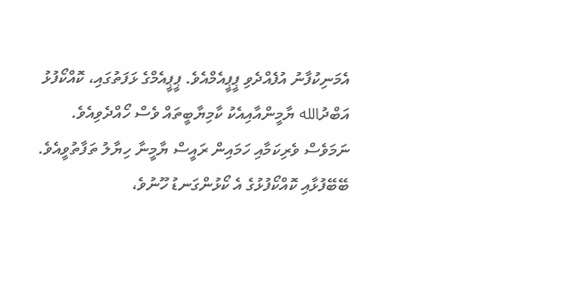އެމަނިކުފާނު އުފެއްދެވި ޕީޕީއެމްއެވެ. ޕީޕީއެމްގެ ޅަފަތުގައި، ކޮއްކޯފުޅު އަބްދުالله ޔާމީންއާއިއެކު ކާމިޔާބީތައް ވެސް ހޯއްދެވިއެވެ. ނަމަވެސް ވެރިކަމާއި ހަމައިން ރައީސް ޔާމީނާ ހިޔާލު ތަފާތުވީއެވެ. ބޭބޭފުޅާއި ކޮއްކޯފުޅުގެ އެ ކޯޅުންގަނޑު ހޫނުވެ،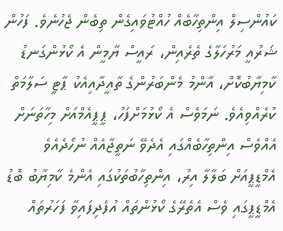ކައުންސިލް އިންތިހާބެއް ހުއްޓުވައިގެން ތިބެން ޖެހުނެވެ. ފަހުން ޝަރުއީ މަރުހަލާގެ ތެރެއިން، ރައީސް ޔާމީން އެ ކޯޅުންގަނޑު ކާމިޔާބުކޮށް، އާންމު މެންބަރުންގެ ތާއީދާއިއެކު ޕާޓީ ސަލާމަތް ކުރެއްވިއެވެ. ނަމަވެސް އެ ކޯޅުމަށްފަހު، ޕީޕީއެމްއަށް މިހާތަނަށް އެއްވެސް އިންތިހާބެއްގައި އެދެވޭ ނަތީޖާއެއް ނުހޯދެއެވެ
އެމްޑީޕީއަށް ބަލާލާ އިރު، އިންތިހާބުތަކުގައި އެންމެ ކާމިޔާބު ބޮޑު އެމްޑީޕީގައި ވެސް އެތެރޭގެ ކޯޅުންތައް އުފެދިފައިވާ ފަހަރުތައް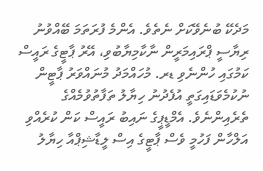މަދެކޭ ބުނެވޭކަށް ނެތެވެ. އެންމެ ފުރަތަމަ ބޭއްވުނު ރިޔާސީ ޕްރައިމަރީން ނާކާމިޔާބުވި، އޭރު ޕާޓީގެ ރައީސް ކަމުގައި ހުންނެވި ޑރ. މުހައްމަދު މުނައްވަރު ޕާޓީން ނުކުމެވަޑައިގަތީ އުފެދުނު ހިޔާލު ތަފާތުވުމެއްގެ ތެރެއިންނެވެ. އެމްޑީޕީގެ ނައިބު ރައީސް ކަން ކުރެއްވި އަލްހާން ފަހުމީ ވެސް ޕާޓީގެ އިސް ލީޑާޝިޕްއާ ހިޔާލު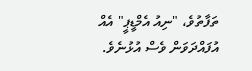ތަފާތުވެ، "ނިއު އެމްޑީޕީ" އެއް އުފައްދަވަން ވެސް އުޅުނެވެ.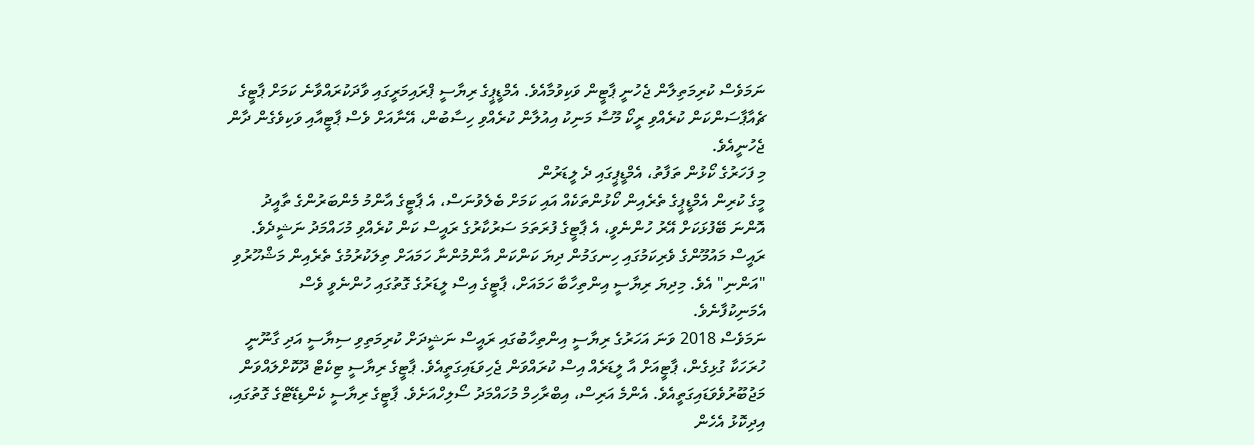ނަމަވެސް ކުރިމަތިލާން ޖެހުނީ ޕާޓީން ވަކިވުމާއެވެ. އެމްޑީޕީގެ ރިޔާސީ ޕްރައިމަރީގައި ވާދަކުރައްވާނެ ކަމަށް ޕާޓީގެ ޗެއާޕާސަންކަން ކުރެއްވި ރީކޯ މޫސާ މަނިކު އިއުލާން ކުރެއްވި ހިސާބުން، އޭނާއަށް ވެސް ޕާޓީއާއި ވަކިވެގެން ދާން ޖެހުނީއެވެ.
މި ފަހަރުގެ ކޯޅުން ތަފާތު، އެމްޑީޕީގައި ދެ ލީޑަރުން
މީގެ ކުރިން އެމްޑީޕީގެ ތެރެއިން ކޯޅުންތަކެއް އައި ކަމަށް ބެލެވުނަސް، އެ ޕާޓީގެ އާންމު މެންބަރުންގެ ތާއީދު އޮންނަ ބޭފުޅަކަށް އޭރު ހުންނެވީ، އެ ޕާޓީގެ ފުރަތަމަ ސަރުކާރުގެ ރައީސް ކަން ކުރެއްވި މުހައްމަދު ނަޝީދެވެ. ރައީސް މައުމޫންގެ ވެރިކަމުގައި ހިނގަމުން ދިޔަ ކަންކަން އާންމުންނާ ހަމައަށް ތިލަކުރުމުގެ ތެރެއިން މަޝްހޫރުވި "އަންނި" އެވެ. މިދިޔަ ރިޔާސީ އިންތިހާބާ ހަމައަށް، ޕާޓީގެ އިސް ލީޑަރުގެ ގޮތުގައި ހުންނެވީ ވެސް އެމަނިކުފާނެވެ.
ނަމަވެސް 2018 ވަނަ އަހަރުގެ ރިޔާސީ އިންތިހާބުގައި ރައީސް ނަޝީދަށް ކުރިމަތިވި ސިޔާސީ އަދި ގާނޫނީ ހުރަހަކާ ގުޅިގެން، ޕާޓީއަށް އާ ލީޑަރެއް އިސް ކުރައްވަން ޖެހިވަޑައިގަތީއެވެ. ޕާޓީގެ ރިޔާސީ ޓިކެޓް ދޫކޮށްލައްވަން މަޖުބޫރުވެވަޑައިގަތީއެވެ. އެންމެ އަރިސް، އިބްރާހިމް މުހައްމަދު ސޯލިހްއަށެވެ. ޕާޓީގެ ރިޔާސީ ކެންޑިޑޭޓްގެ ގޮތުގައި، އިދިކޮޅު އެހެން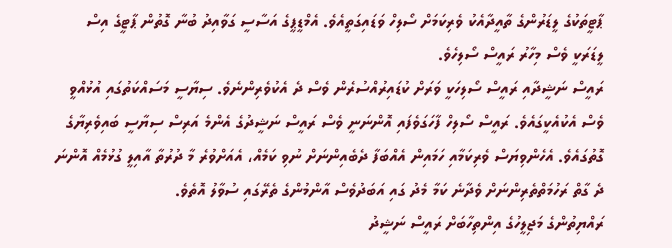ޕާޓީތަކުގެ ލީޑަރުންގެ ތާއީދާއެކު ވެރިކަމަށް ސޯލިހް ވަޑައިގަތީއެވެ. އެމްޑީޕީގެ އަސާސީ ގަވާއިދު ބުނާ ގޮތުން ޕާޓީގެ އިސް ލީޑަރަކީ ވެސް މިހާރު ރައީސް ސޯލިހެވެ.
ރައީސް ނަޝީދާއި ރައީސް ސޯލިހަކީ ވަރަށް ކުޑައިރުއްސުރެން ވެސް ދެ އެކުވެރިންނެވެ. ސިޔާސީ މަސައްކަތުގައި އުޅުއްވީ ވެސް އެކުއެކީގައެވެ. ރައީސް ސޯލިހް ފާހަގަވެފައި އޮންނަނީ ވެސް ރައީސް ނަޝީދުގެ އެންމެ އަރިސް ސިޔާސީ ބައިވެރިޔާގެ ގޮތުގައެވެ. އެހެންވިޔަސް ވެރިކަމާއި ހަމައިން އެއްބަފާ ދެބެއިންނަށް ނުވި ކަމެއް، އެއަށްވުރެ މާ ދުރުތާ އާއިލީ ގުޅުމެއް އޮންނަ ދެ ގާތް ރަހުމަތްތެރިންނަށް ވެދާނެ ކަމާ މެދު ގައި އަބަދުވެސް އާންމުންގެ ތެރޭގައި ސުވާލު އޮތެވެ.
ރައްޔިތުންގެ މަޖިލީހުގެ އިންތިހާބަށް ރައީސް ނަޝީދު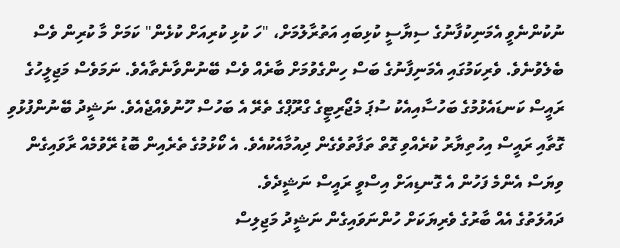ނުކުންނެވީ އެމަނިކުފާނުގެ ސިޔާސީ ކުޅިބައި އަތުރާލުމަށް، "ހަ ކުޅި ކުރިއަށް ކުޅެން" ކަމަށް މާ ކުރިން ވެސް ބެލެވުނެވެ. ވެރިކަމުގައި އެމަނިފާނުގެ ބަސް ހިންގެވުމަށް ބާރެއް ވެސް ބޭނުންވާނެތާއެވެ. ނަމަވެސް މަޖިލީހުގެ ރައީސް ކަނޑައެޅުމުގެ ބަހުސާއިއެކު ސުޕަ މެޖޯރިޓީގެ ގްރޫޕްގެ ތެރޭ އެ ބަހުސް ހޫނުވެއްޖެއެވެ. ނަޝީދު ބޭނުންފުޅުވި ގޮތާއި ރައީސް އިހުތިޔާރު ކުރެއްވި ގޮތް ތަފާތުވެގެން ދިއުމާއެކުއެވެ. އެ ކޯޅުމުގެ ތެރެއިން ބޮޑު ރޭވުމެއް ރާވައިގެން ވިޔަސް އެންމެ ފަހުން އެ ގޮނޑިއަށް އިސްވީ ރައީސް ނަޝީދެވެ.
ދައުލަތުގެ އެއް ބާރުގެ ވެރިޔަކަށް ހުންނަވައިގެން ނަޝީދު މަޖިލިސް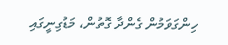ހިންގަވަމުން ގެންދާ ގޮތުން، މަޑުގިނީގައި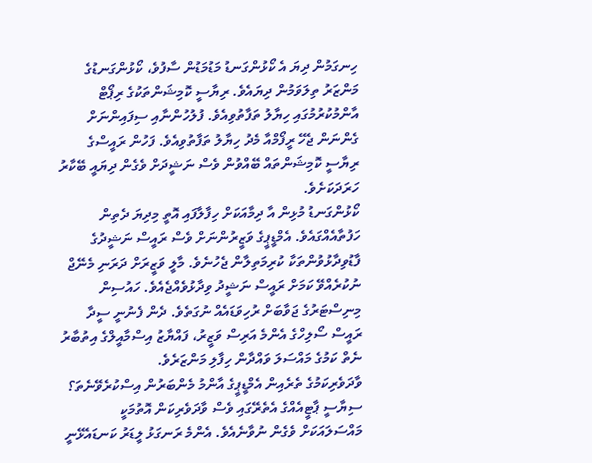ހިނގަމުން ދިޔަ އެ ކޯޅުންގަނޑު މަޑުމަޑުން ސާފުވެ، ކޯޅުންގަނޑުގެ މަންޒަރު ތިލަވަމުން ދިޔައެވެ. ރިޔާސީ ކޮމިޝަންތަކުގެ ރިޕޯޓް އާންމުކުރުމުގައި ހިޔާލު ތަފާތުވިއެވެ. ފުލުހުންނާއި ސިފައިންނަށް ގެންނަން ޖެހޭ ރީފޯމްއާ މެދު ހިޔާލު ތަފާތުވިއެވެ. ފަހުން ރައީސްގެ ރިޔާސީ ކޮމިޝަންތައް ބޭއްވުން ވެސް ނަޝީދަށް ވެގެން ދިޔައީ ބޭކާރު ހަރަދަކަށެވެ.
ކޯޅުންގަނޑު މުޅިން އާ ދިމާއަކަށް ހިފާލާފައި އޮތީ މިދިޔަ ދެތިން ހަފުތާއެއްގައެވެ. އެމްޑީޕީގެ ވަޒީރުންނަށް ވެސް ރައީސް ނަޝީދުގެ ފާޑުވިދާޅުވުންތަކާ ކުރިމަތިލާން ޖެހުނެވެ. މާލީ ވަޒީރަށް ދަރަނި މެނޭޖް ނުކުރެއްވޭ ކަމަށް ރައީސް ނަޝީދު ވިދާޅުވެއްޖެއެވެ. ހައުސިން މިނިސްޓަރުގެ ޖަވާބަށް ރުހިވަޑައެއް ނުގަތެވެ. ދެން ފެނުނީ ސީދާ ރައީސް ސޯލިހްގެ އެންމެ އަރިސް ވަޒީރު، ފައްޔާޒު އިސްމާއީލްގެ އިތުބާރު ނެތް ކަމުގެ މައްސަލަ ވައްދާން ހިފާލި މަންޒަރެވެ.
ވާދަވެރިކަމުގެ ތެރެއިން އެމްޑީޕީގެ އާންމު މެންބަރުން އިސްކުރެވޭނެތަ؟
ސިޔާސީ ޕާޓީއެއްގެ އެތެރޭގައި ވެސް ވާދަވެރިކަން އޮތުމަކީ މައްސަލައަކަށް ވެގެން ނުވާނެއެވެ. އެންމެ ރަނގަޅު ލީޑަރު ކަނޑައެޅޭނީ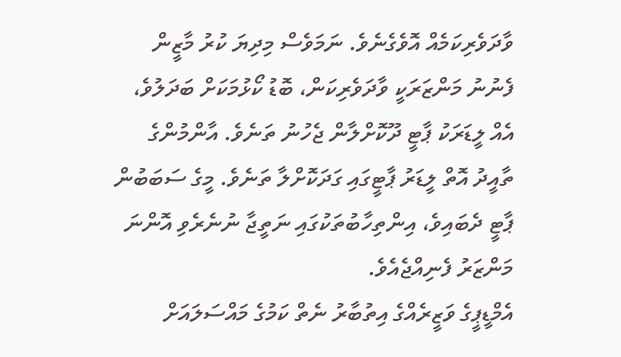ވާދަވެރިކަމެއް އޮވެގެނެވެ. ނަމަވެސް މިދިޔަ ކުރު މާޒީން ފެނުނު މަންޒަރަކީ ވާދަވެރިކަން، ބޮޑު ކޯޅުމަކަށް ބަދަލުވެ، އެއް ލީޑަރަކު ޕާޓީ ދޫކޮށްލާން ޖެހުނު ތަނެވެ. އާންމުންގެ ތާއީދު އޮތް ލީޑަރު ޕާޓީގައި ގަދަކޮށްލާ ތަނެވެ. މީގެ ސަބަބުން ޕާޓީ ދެބައިވެ، އިންތިހާބުތަކުގައި ނަތީޖާ ނުނެރެވި އޮންނަ މަންޒަރު ފެނިއްޖެއެވެ.
އެމްޑީޕީގެ ވަޒީރެއްގެ އިތުބާރު ނެތް ކަމުގެ މައްސަލައަށް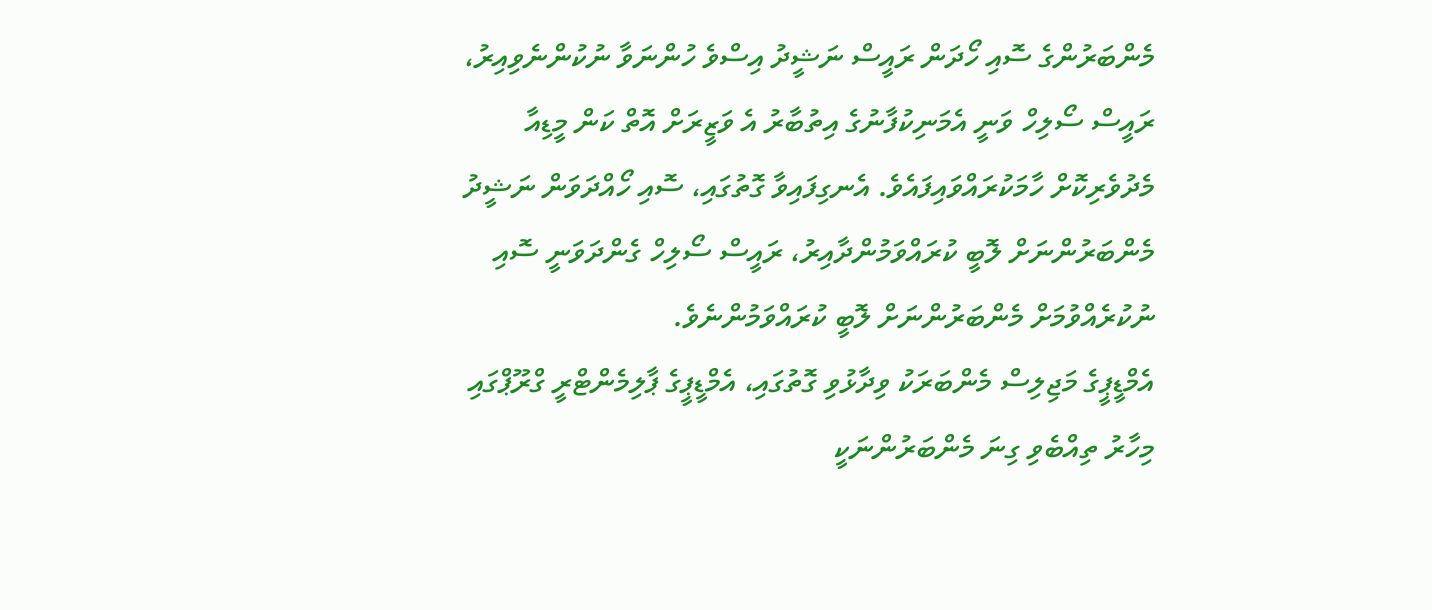މެންބަރުންގެ ސޮއި ހޯދަން ރައީސް ނަޝީދު އިސްވެ ހުންނަވާ ނުކުންނެވިއިރު، ރައީސް ސޯލިހް ވަނީ އެމަނިކުފާނުގެ އިތުބާރު އެ ވަޒީރަށް އޮތް ކަން މީޑިއާ މެދުވެރިކޮށް ހާމަކުރައްވައިފައެވެ. އެނގިފައިވާ ގޮތުގައި، ސޮއި ހޯއްދަވަން ނަޝީދު މެންބަރުންނަށް ލޮބީ ކުރައްވަމުންދާއިރު، ރައީސް ސޯލިހް ގެންދަވަނީ ސޮއި ނުކުރެއްވުމަށް މެންބަރުންނަށް ލޮބީ ކުރައްވަމުންނެވެ.
އެމްޑީޕީގެ މަޖިލިސް މެންބަރަކު ވިދާޅުވި ގޮތުގައި، އެމްޑީޕީގެ ޕާލިމެންޓްރީ ގްރޫޕްގައި މިހާރު ތިއްބެވި ގިނަ މެންބަރުންނަކީ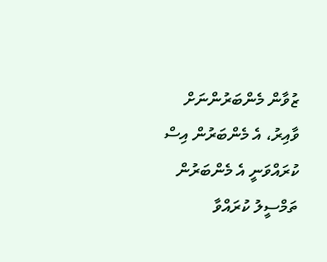ޒުވާން މެންބަރުންނަށް ވާއިރު، އެ މެންބަރުން އިސް ކުރައްވަނީ އެ މެންބަރުން ތަމްސީލު ކުރައްވާ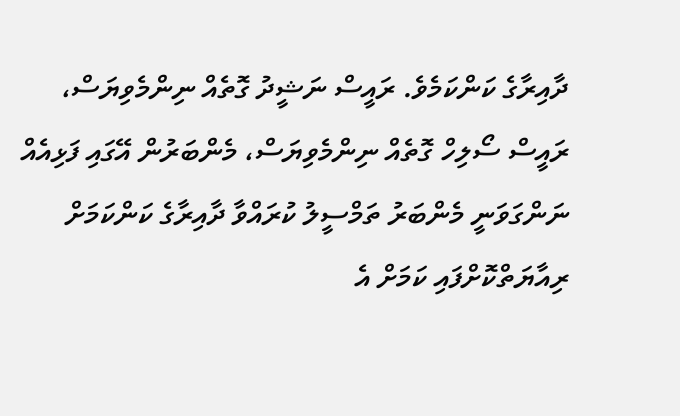ދާއިރާގެ ކަންކަމެވެ. ރައީސް ނަޝީދު ގޮތެއް ނިންމެވިޔަސް، ރައީސް ސޯލިހް ގޮތެއް ނިންމެވިޔަސް، މެންބަރުން އޭގައި ފަޅިއެއް ނަންގަވަނީ މެންބަރު ތަމްސީލު ކުރައްވާ ދާއިރާގެ ކަންކަމަށް ރިއާޔަތްކޮށްފައި ކަމަށް އެ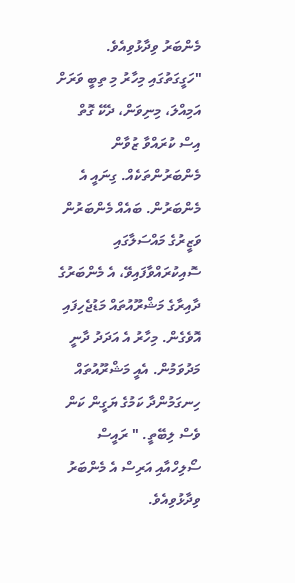މެންބަރު ވިދާޅުވިއެވެ.
"ހަގީގަތުގައި މިހާރު މި ތިބީ ވަރަށް އަމިއްލަ، މިނިވަން، ދެކޭ ގޮތް އިސް ކުރައްވާ ޒުވާން މެންބަރުންތަކެއް. ގިނައީ އެ މެންބަރުން. ބައެއް މެންބަރުން ވަޒީރުގެ މައްސަލާގައި ސޮއިކުރައްވާފައިވޭ، އެ މެންބަރުގެ ދާއިރާގެ މަޝްރޫއުތައް މަޑުޖެހިފައި އޮވެގެން. މިހާރު އެ އަދަދު ދާނީ މަދުވަމުން. އެއީ މަޝްރޫއުތައް ހިނގަމުންދާ ކަމުގެ ޔަގީން ކަން ވެސް ލިބޭތީ. " ރައީސް ސޯލިހްއާއި އަރިސް އެ މެންބަރު ވިދާޅުވިއެވެ.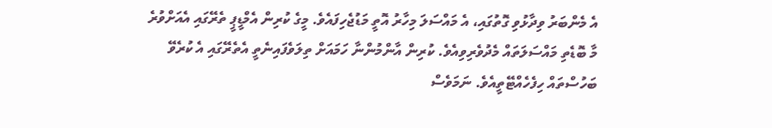އެ މެންބަރު ވިދާޅުވި ގޮތުގައި، އެ މައްސަލަ މިހާރު އޮތީ މަޑުޖެހިފައެވެ. މީގެ ކުރިން އެމްޑީޕީ ތެރޭގައި އެއަށްވުރެ މާ ބޮޑެތި މައްސަލަތައް މެދުވެރިވިއެވެ. ކުރިން އާންމުންނާ ހަމައަށް ތިލަވެފައިނެތީ އެތެރޭގައި އެ ކުރެވޭ ބަހުސްތައް ހިފެހެއްޓޭތީއެވެ. ނަމަވެސް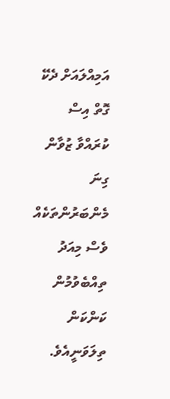އަމިއްލައަށް ދެކޭ ގޮތް އިސް ކުރައްވާ ޒުވާން ގިނަ މެންބަރުންތަކެއް ވެސް މިއަދު ތިއްބެވުމުން ކަންކަން ތިލަވަނީއެވެ.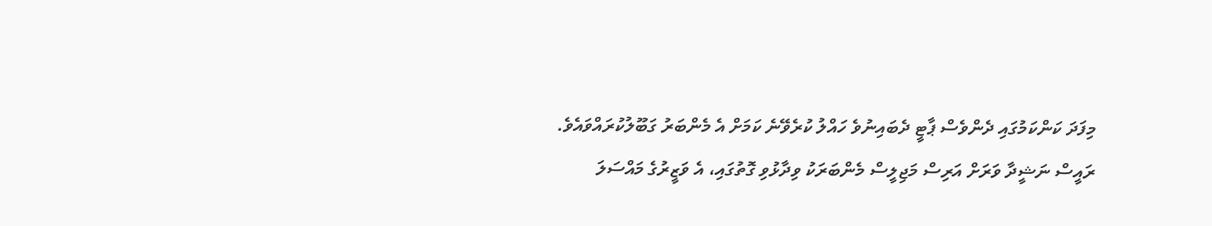މިފަދަ ކަންކަމުގައި ދެންވެސް ޕާޓީ ދެބައިނުވެ ހައްލު ކުރެވޭނެ ކަމަށް އެ މެންބަރު ގަބޫލުކުރައްވައެވެ.
ރައީސް ނަޝީދާ ވަރަށް އަރިސް މަޖިލީސް މެންބަރަކު ވިދާޅުވި ގޮތުގައި، އެ ވަޒީރުގެ މައްސަލަ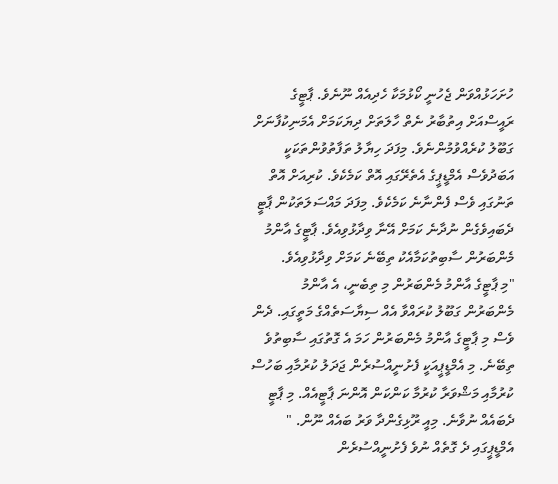ހުށަހަޅުއްވަން ޖެހުނީ ކޯޅުމަކާ ހެދިއެއް ނޫނެވެ. ޕާޓީގެ ރައީސްއަށް އިތުބާރު ނެތް ހާލަތަށް ދިޔަކަމަށް އެމަނިކުފާނަށް ގަބޫލު ކުރެއްވުމުންނެވެ. މިފަދަ ހިޔާލު ތަފާތުވުންތަކަކީ އަބަދުވެސް އެމްޑީޕީގެ އެތެރޭގައި އޮތް ކަމެކެވެ. ކުރިއަށް އޮތް ތަނުގައި ވެސް ފެންނާނެ ކަމެކެވެ. މިފަދަ މައްސަލަތަކުން ޕާޓީ ދެބައިވެގެން ނުދާނެ ކަމަށް އޭނާ ވިދާޅުވިއެވެ. ޕާޓީގެ އާންމު މެންބަރުން ސާބިތުކަމާއެކު ތިބޭނެ ކަމަށް ވިދާޅުވިއެވެ.
"މި ޕާޓީގެ އާންމު މެންބަރުން މި ތިބެނީ، އެ އާންމު މެންބަރުން ގަބޫލު ކުރައްވާ އެއް ސިޔާސަތެއްގެ މަތީގައި. ދެން ވެސް މި ޕާޓީގެ އާންމު މެންބަރުން ހަމަ އެ ގޮތުގައި ސާބިތުވެ ތިބޭނެ. މި އެމްޑީޕީއަކީ ފެށުނީއްސުރެން ޖަދަލު ކުރުމާއި ބަހުސް ކުރުމާއި މަޝްވަރާ ކުރުމާ ކަންކަން އޮންނަ ޕާޓީއެއް. މި ޕާޓީ ދެބައެއް ނުވާނެ. މިއީ ރޫޅިގެންދާ ވަރު ބައެއް ނޫން. " އެމްޑީޕީގައި ދެ ގޮތެއް ނުވެ ފެށުނީއްސުރެން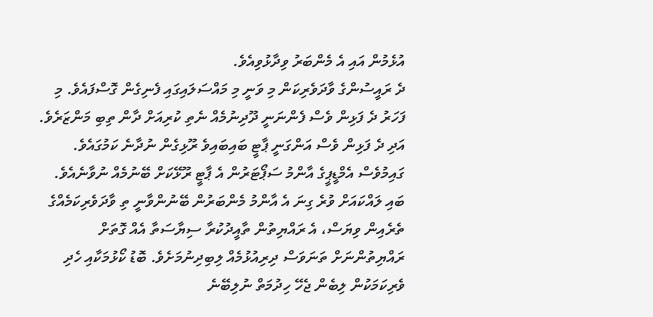އުޅެމުން އައި އެ މެންބަރު ވިދާޅުވިއެވެ.
ދެ ރައީސުންގެ ވާދަވެރިކަން މި ވަނީ މި މައްސަލައިގައި ފެނިގެން ގޮސްފައެވެ. މި ފަހަރު ދެ ފަޅިން ވެސް ފެންނަނީ ދޫދިނުމެއް ނެތި ކުރިއަށް ދާން ތިބި މަންޒަރެވެ. އަދި ދެ ފަޅިން ވެސް އަންގަނީ ޕާޓީ ބައިބައިވެ ރޫޅިގެން ނުދާނެ ކަމުގައެވެ. ގައިމުވެސް އެމްޑީޕީގެ އާންމު ސަޕޯޓަރުން އެ ޕާޓީ ރޫޅޭކަށް ބޭނުމެއް ނުވާނެއެވެ. ބައި ލައްކައަށް ވުރެ ގިނަ އެ އާންމު މެންބަރުން ބޭނުންވާނީ ތި ވާދަވެރިކަމެއްގެ ތެރެއިން ވިޔަސް، އެ ރައްޔިތުން ތާއީދުކުރާ ސިޔާސަތާ އެއް ގޮތަށް ރައްޔިތުންނަށް ތަނަވަސް ދިރިއުޅުމެއް ލިބިދިނުމަށެވެ. ބޮޑު ކޯޅުމަކާއި ހެދި ވެރިކަމަކުން ލިބެން ޖެހޭ ހިދުމަތް ނުލިބޭނެ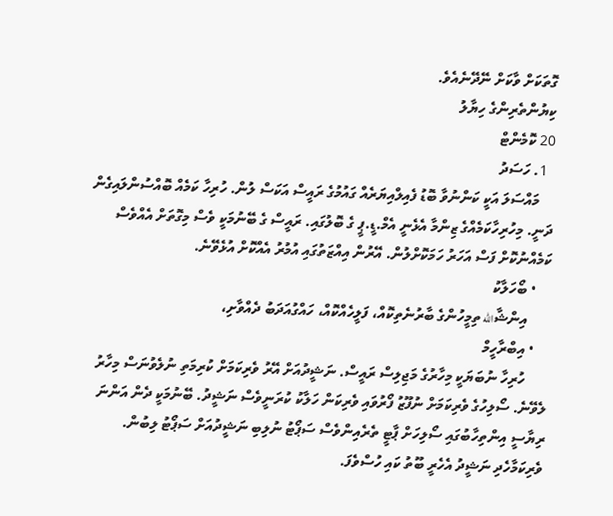ގޮތަކަށް ވާކަށް ނޭދޭނެއެވެ.
ކިޔުންތެރިންގެ ހިޔާލު
20 ކޮމެންޓް
  1. ހަސަދު
    މައްސަލަ އަކީ ކަންނުވާ ބޮޑު ފެއިލްއިޔަރެއް ގައުމުގެ ރައީސް އަކަސް ލުން. ހުރިހާ ކަމެއް ބޮއްސުންލައިގެން ދަނީ. މިހުރިހާކަމެއްގެ ޒިންމާ އެޅެނީ އެމް.ޑީ.ޕީ ގެ ބޮލުގައި. ރައީސް ގެ ބޭނުމަކީ ވެސް މިގޮތަށް އެއްވެސް ކަމެއްނުކޮށް ފަސް އަހަރު ހަމަކޮށްލުން. އޭރުން އިއްޒަތުގައި އުމުރު އެއްކޮށް އުޅެވޭނެ.
    • ބޯހަލާކު
      އިންޝާالله ތިމީހުންގެ ބާރުނެތިކޮއް، ފަލީހެއްކޮއް، ހައްގުއަދަބު ދެއްވާށި،
    • އިބްރާހީމް
      ހުރިހާ ނުބަޔަކީ މިހާރުގެ މަޖިލިސް ރައީސް. ނަޝީދުއަށް އޭރު ވެރިކަމަށް ކުރިމަތި ނުލެވުނަސް މިހާރު ލެވޭނެ. ސޯލިހުގެ ވެރިކަމަށް ނުފޫޒު ފޯރުވައި ވެރިކަން ހަލާކު ކުރަނީވެސް ނަޝީދު. ބޭނުމަކީ ދެން އަންނަ ރިޔާސީ އިންތިހާބުގައި ސޯލިހަށް ޕާޓީ ތެރެއިންވެސް ސަޕޯޓު ނުލިބި ނަޝީދުއަށް ސަޕޯޓު ލިބުން. ވެރިކަމާހެދި ނަޝީދު އެހެރީ ބޫތު ކައި ހުސްވެފަ.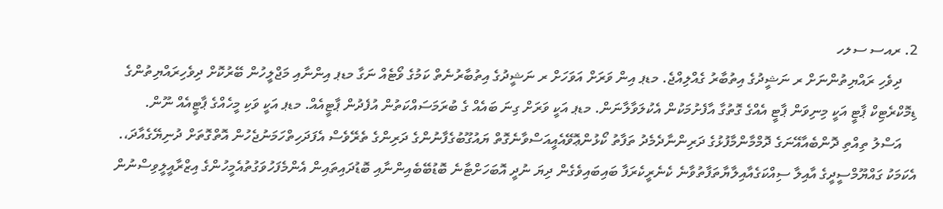2. ރއސ ސލހ
    ދިވެހި ރައްޔިތުންނަށް ރ ނަޝީދުގެ އިތުބާރު ގެއްލިއްޖެ. މޑޕ އިން ވަރަށް އަވަހަށް ރ ނަޝީދުގެ އިތުބާރުނެތް ކަމުގެ ވޯޓެއް ނަގާ މޑޕ އިންނާއި މަޖްލީހުން ބޭރުކޮށް ދިވެހިރައްޔިތުންގެ ޑިމޮކްރެޓިކް ޕާޓީ އަކީ މިނިވަން ޕާޓީ އެއްގެ ގޮތުގާ އާފެށުމަކުން އެކުލަވާލާނަން. މޑޕ އަކީ ވަރަށް ގިނަ ބައެއް ގެ ބުރަމަސައްކަތުން އުފެދުން ޕާޓީއެއް. މޑޕ އަކީ ވަކި މީހެއްގެ ޕާޓީއެއް ނޫން.
    އަސްލު ތިއްތި ދޮންބެއާއޭނަގެ ދޮމްމާންމާފުޅުގެ ދަރިންނާދެމެދު ތަފާތު ކޯޅުންޢޮވޭއެއީއަސްވާނެގޮތް ޔައުގޫބުގެފާނުންގެ ދަރިންގެ ތެރޭވެސް އެފަދަހިތްހަމަނުޖެހުން އޮތްގޮތަށް ދުނިޔޭގެއާދަ،. އެކަމަކު ގައްޔޫމްސީދީގެ އާއިލާ ސިއްކަގެއާއިލާޔާތަފާތުވާނެ ކެނެރީކެރަފާ ބައިބައިވެގެން ދިޔަ ނުދީ އޮބަހަށްޓާނެ ބޮޑުބޭބެއިންނާއި ބޮޑުދައިތައިން އެންމެފަހުވަގުތުއެމީހުންގެ އިޒްރާއީލީވިސްނުން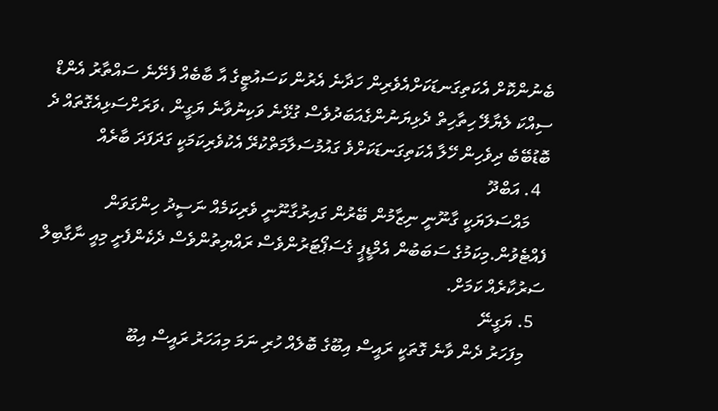ބެނުންކޮށް އެކަތިގަނޑަކަށްއެވެރިން ހަދާނެ އެރުން ކަސައުޓީގެ އާ ބާބެއް ފެށޭނެ ސައްތާރު އެންޑް ސިއްކަ ލެޔާލޭ ހިތާހިތް ދެޅިޔަނުންގެއަބަދުވެސް ގުޅޭނެ ވަކިނުވާނެ ޔަގީން ،ވަރަށްސަޅިއެގޮތައް ދެ ބޮޑުބޭބެ ދިވެހިން ހޭލާ އެކަތިގަނޑަކަށްވެ ގައުމުސަލާމަތްކުރޭ އެކުވެރިކަމަކީ ގަދަފަދަ ބާރެއް
  4. އަބްދޫ
    މައްސަލަޔަކީ ގާނޫނީ ނިޒާމުން ބޭރުން ގައިރުގާނޫނީ ވެރިކަމެއް ނަސީދު ހިންގަވަން ފެއްޓެވުން.މިކަމުގެ ސަބަބުން އެމްޑީޕީ ގެސަޕޯޓަރުންވެސް ރައްޔިތުންވެސް ދެކެންފެށީ މިއީ ނާގާބިލް ސަރުކާރެއް ކަމަށް.
  5. ޔަގީނޭ
    މިފަހަރު ދެން ވާނެ ގޮތަކީ ރައީސް އިބޫގެ ބޮލެއް ހުރި ނަމަ މިއަހަރު ރައީސް އިބޫ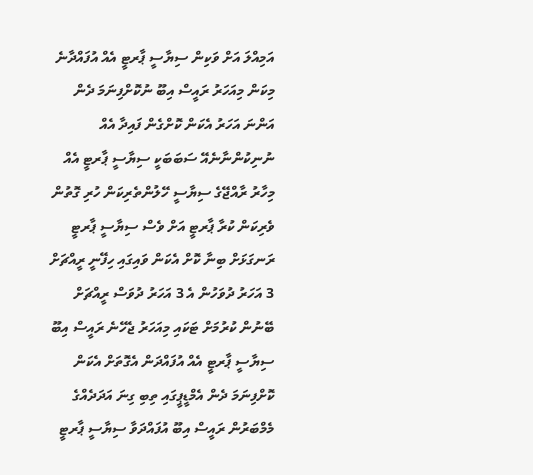އަމިއްލަ އަށް ވަކިން ސިޔާސީ ޕާރޓީ އެއް އުފައްދާނެ މިކަން މިއަހަރު ރައީސް އިބޫ ނުކޮށްފިނަމަ ދެން އަންނަ އަހަރު އެކަން ކޮށްގެން ފައިދާ އެއް ނުނިކުންނާނެއޭ ސަބަބަކީ ސިޔާސީ ޕާރޓީ އެއް މިހާރު ރާއްޖޭގެ ސިޔާސީ ހޭލުންތެރިކަން ހުރި ގޮތުން ވެރިކަން ކުރާ ޕާރޓީ އަށް ވެސް ސިޔާސީ ޕާރޓީ ރަނގަޅަށް ބިނާ ކޮށް އެކަން ވައިގައި ހިފޭނީ ރީއްޗަށް 3 އަހަރު ދުވަހުން އެ 3 އަހަރު ދުވަސް ރީއްޗަށް ބޭނުން ކުރުމަށް ޓަކައި މިއަހަރު ޖެހޭނެ ރައީސް އިބޫ ސިޔާސީ ޕާރޓީ އެއް އުފައްދަން އެގޮތަށް އެކަން ކޮށްފިނަމަ ދެން އެމްޑީޕީގައި ތިބި ގިނަ އަދަދެއްގެ މެމްބަރުން ރައީސް އިބޫ އުފައްދަވާ ސިޔާސީ ޕާރޓީ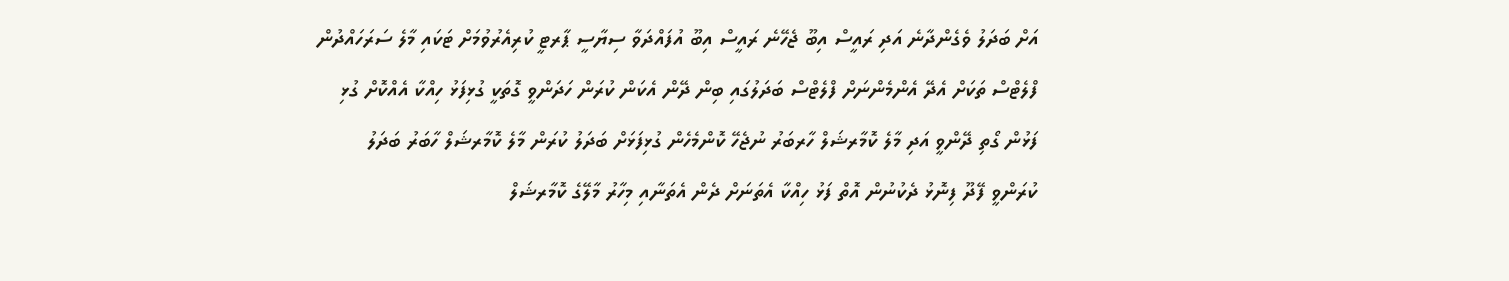އަށް ބަދަލު ވެގެންދާނެ އަދި ރައީސް އިބޫ ޖެހޭނެ ރައީސް އިބޫ އުފައްދަވާ ސިޔާސީ ޕާރޓީ ކުރިއެރުވުމަށް ޓަކައި މާލެ ސަރަހައްދުން ފްލެޓްސް ތަކަށް އެދޭ އެންމެންނަށް ފްލެޓްސް ބަދަލުގައި ބިން ދޭން އެކަން ކުރަން ހަދަންވީ ގޮތަކީ ގުޅިފަޅު ހިއްކާ އެއްކޮށް ގުޅި ފަޅުން ގޯތި ދޭންވީ އަދި މާލެ ކޮމާރޝަލް ހާރބަރު ނުޖެހޭ ކޮންމެހެން ގުޅިފަޅަށް ބަދަލު ކުރަން މާލެ ކޮމާރޝަލް ހާބަރު ބަދަލު ކުރަންވީ ފޭދޫ ފިނޮޅު ދެކުނުން އޮތް ފަޅު ހިއްކާ އެތަނަށް ދެން އެތަނާއި މިހާރު މާލޭގެ ކޮމާރޝަލް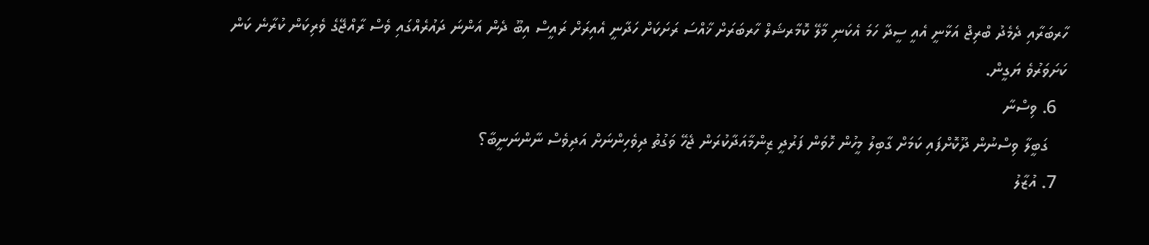ހާރބަރާއި ދެމެދު ބްރިޖް އަޅާނީ އެއީ ސީދާ ހަމަ އެކަނި މާލޭ ކޮމާރޝަލް ހާރބަރަށް ޚާއްސަ ރަށަކަށް ހަދާނީ އެއިރަށް ރައީސް އިބޫ ދެން އަންނަ ދައުރެއްގައި ވެސް ރާއްޖޭގެ ވެރިކަން ކުރާނެ ކަން ކަށަވަރުވެ ޔަގީން.
  6. ވިސްނާ
    ގަބީލާ ވިސްނުން ދޫކޮށްފައި ކަމަށް ގާބިލު މީހުން ހޮވަން ފަރުދީ ޒިންމާއަދާކުރަން ޖެހޭ ވަގުތު ދިވެހިންނަށް އަދިވެސް ނާންނަނީބާ؟
  7. އުޒާލު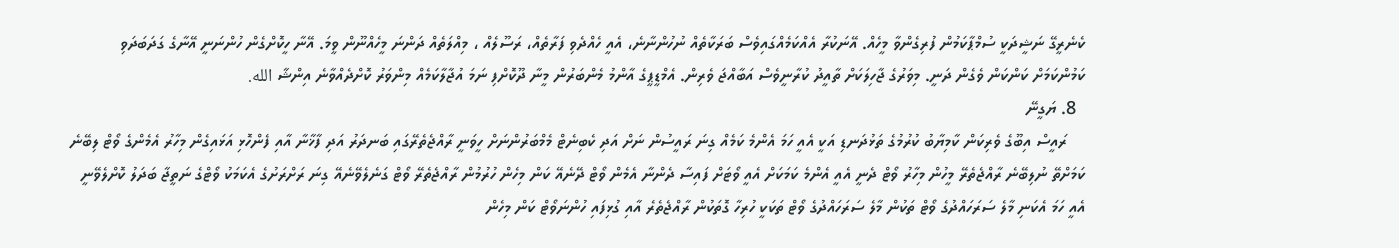ކެނެރީގޭ ނަޝީދަކީ ސުމްޕާކަމުން ފުރިގެންވާ މީހެއް. އޭނަކުރާ އެއްކަމެއްގައިވެސް ބަރަކާތެއް ނުހުންނާނެ، އެއީ ހެއްދެވި ފަރާތެއް، ރަސޫލެއް ، މިއްލަތެއް ދަންނަ މީހެއްނޫން ވީމަ. އޭނާ ހީކޮށްގެން ހުންނަނީ އޭނާގެ ގަދަބަދަވި ކަމުންކަމަށް ކަންކަން ވެގެން ދަނީ. މިވަރުގެ ޖާހިލަކަށް ތާއީދު ކުރާނީވެސް އަބާއްޖަ ވެރިން. އެމްޑީޕީގެ އާންމު މެންބަރުން މީނާ ދޫކޮށްފި ނަމަ އުޖާލާކަމެއް މިންވަރު ކޮށްދެއްވާނެ އިންޝާ الله.
  8. ޔަގީނޭ
    ރައީސް އިބޫގެ ވެރިކަން ކާމިޔާބު ކުރުމުގެ ތަޅުދަނޑި އަކީ އެއީ ހަމަ އެންމެ ކަމެއް ގިނަ ރައީސުން ނަށް އަދި ކެބިނެޓް މެމްބަރުންނަށް ހީވަނީ ރާއްޖެތެރޭގައި ބަނދަރު އަދި ފާޚާނާ އާއި ފެންހޮޅި އަޅައިގެން މިހާރު އެމެންގެ ވޯޓް ލިބޭނެ ކަމަށްތޭ ނުލިބޭނެ ރާއްޖެތެރޭ މީހުން މިހާރު ވޯޓް ދެނީ އެއީ އެންމެ ކަމަކަށް އެއީ ވޯޓަށް ފައިސާ ދެންނާ އެމެން ވޯޓް ދޭނެއޭ ކަން މިހެން ހުރުމުން ރާއްޖެތެރޭ ވޯޓް ގަނެލެވޭނެއޭ ގިނަ ރަށްރަށުގެ އެކަމަކު ވޯޓްގެ ނަތީޖާ ބަދަލު ކޮށްލެވޭނީ އެއީ ހަމަ އެކަނި މާލެ ސަރަހައްދުގެ ވޯޓް ތަކުން މާލެ ސަރަހައްދުގެ ވޯޓް ތަކަކީ ހުރިހާ ގޮތަކުން ރާއްޖެތެރެ އާއި ގުޅިފައި ހުންނަވޯޓް ކަން މިހެން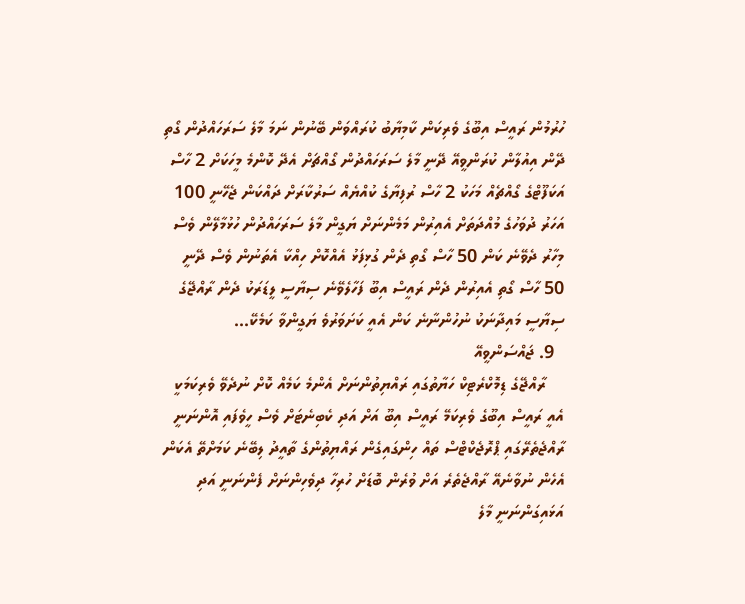ހުރުމުން ރައީސް އިބޫގެ ވެރިކަން ކާމިޔާބު ކުރައްވަން ބޭނުން ނަމަ މާލެ ސަރަހައްދުން ގޯތި ދޭން އިއުލާން ކުރަންވީއޭ ދޭނީ މާލެ ސަރަހައްދުން ގޯއްޗަށް އެދޭ ކޮންމެ މީހަކަށް 2 ހާސް އަކަފޫޓްގެ ގޯއްޗެއް މަހަކު 2 ހާސް ރުފިޔާގެ ކުއްޔެއް ސަރުކާރަށް ދައްކަން ޖެހޭނީ 100 އަހަރު ދުވަހުގެ މުއްދަތަށް އެއިރުން މަމެންނަށް ޔަގީން މާލެ ސަރަހައްދުން ހުޅުމާލޭން ވެސް މިހާރު ދެވޭނެ ކަން 50 ހާސް ގޯތި ދެން ގުޅިފަޅު އެއްކޮށް ހިއްކާ އެތަނުން ވެސް ދޭނީ 50 ހާސް ގޯތި އެއިރުން ދެން ރައީސް އިބޫ ފަހާލެވޭނެ ސިޔާސީ ލީޑަރަކު ދެން ރާއްޖޭގެ ސިޔާސީ މައިދާނަކު ނުހުންނާނެ ކަން އެއީ ކަށަވަރުވެ ޔަގީންވާ ކަމެކޭ...
  9. ޖައްސަންވީއޭ
    ރާއްޖޭގެ ޑިމޮކްރެޓިކް ހަޔާތުގައި ރައްޔިތުންނަށް އެންމެ ކަމެއް ކޮށް ނުދެވޭ ވެރިކަމަކީ އެއީ ރައީސް އިބޫގެ ވެރިކަމޭ ރައީސް އިބޫ އަށް އަދި ކެބިނެޓަށް ވެސް ހީވެފައި އޮންނަނީ ރާއްޖެތެރޭގައި ޕްރޮޖެކްޓްސް ތައް ހިންގައިގެން ރައްޔިތުންގެ ތާއީދު ލިބޭނެ ކަމަށްތޭ އެކަން އެހެން ނުވާނެއޭ ރާއްޖެތެރެ އަށް ވުރެން ބޮޑަށް ހުރިހާ ދިވެހިންނަށް ފެންނަނީ އަދި އަޅައިގަންނަނީ މާލެ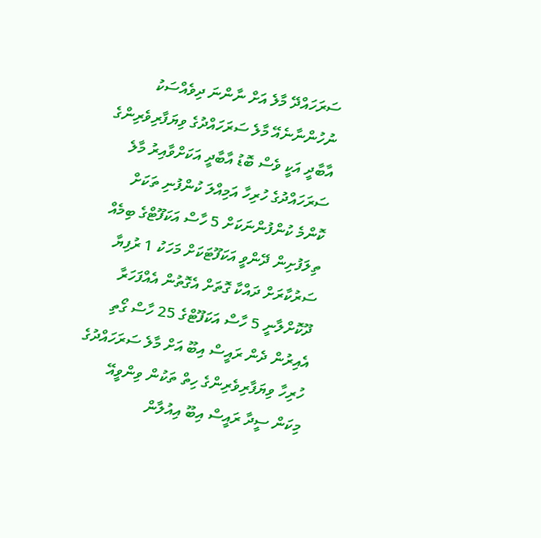ސަރަހައްދޭ މާލެ އަށް ނާންނަ ދިވެއްސަކު ނުހުންނާނެއޭ މާލެ ސަރަހައްދުގެ ވިޔަފާރިވެރިންގެ އާބާދީ އަކީ ވެސް ބޮޑު އާބާދީ އަކަށްވާއިރު މާލެ ސަރަހައްދުގެ ހުރިހާ އަމިއްލަ ކުންފުނި ތަކަށް ކޮންމެ ކުންފުންނަކަށް 5 ހާސް އަކަފޫޓްގެ ބިމެއް ތިލަފުށިން ދޭންވީ އަކަފޫޓަކަށް މަހަކު 1 ރުފިޔާ ސަރުކާރަށް ދައްކާ ގޮތަށް އެގޮތުން އެއްފަހަރާ ދޫކޮށްލާނީ 5 ހާސް އަކަފޫޓްގެ 25 ހާސް ގޯތި އެއިރުން ދެން ރައީސް އިބޫ އަށް މާލެ ސަރަހައްދުގެ ހުރިހާ ވިޔަފާރިވެރިންގެ ހިތް ތަކުން ވިންވީއޭ މިކަން ސީދާ ރައީސް އިބޫ އިއުލާން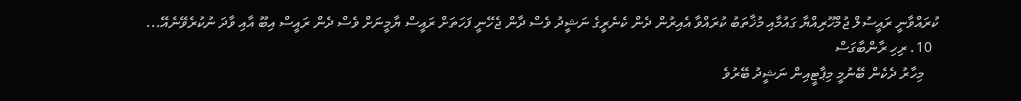ކުރައްވާނީ ރައީސުލް ޖުމްހޫރިއްޔާ ގައުމާއި މުޚާތަބު ކުރައްވާ އެއިރުން ދެން ކެނެރީގެ ނަޝީދު ވެސް ދާން ޖެހޭނީ ފަހަތަށް ރައީސް ޔާމީނަށް ވެސް ދެން ރައީސް އިބޫ އާއި ވާދަ ނުކުރެވޭނެއޭ...
  10. ރިހި ރާންބާގަސް
    މިހާރު ދެކެން ބޭނުމީ މިޕާޓީއިން ނަޝީދު ބޭރުވެ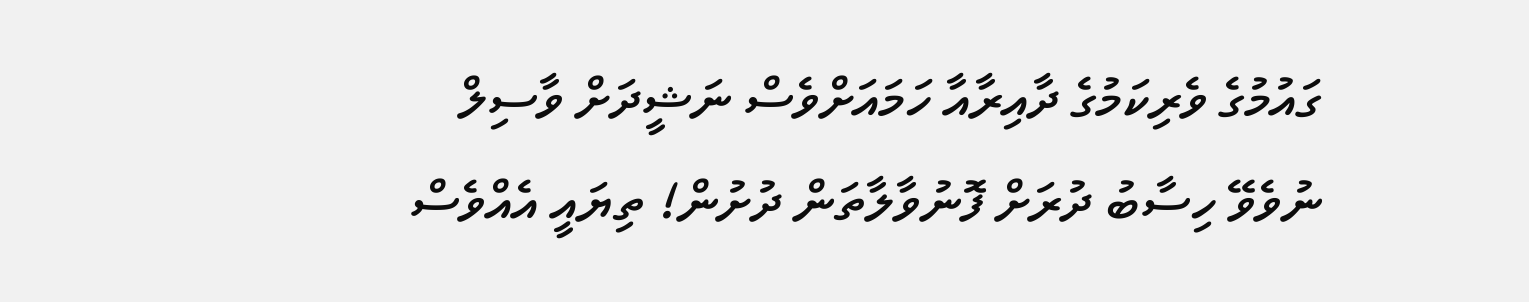ގައުމުގެ ވެރިކަމުގެ ދާއިރާއާ ހަމައަށްވެސް ނަޝީދަށް ވާސިލް ނުވެވޭ ހިސާބު ދުރަށް ފޮނުވާލާތަން ދުށުން! ތިޔައީ އެއްވެސް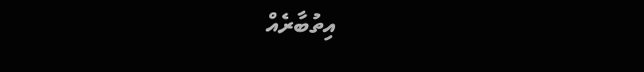އިތުބާރެއް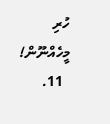ހުރި މީހެއްނޫން!
  11.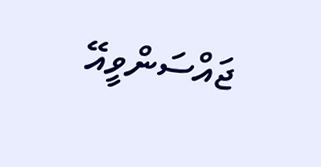ޖައްސަންވީއޭ